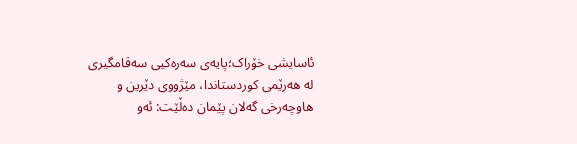ئاسایشی خۆراک؛پایەی سەرەکیی سەقامگیری لە ھەرێمی کوردستاندا، مێژووی دێرین و ھاوچەرخی گەلان پێمان دەڵێت: ئەو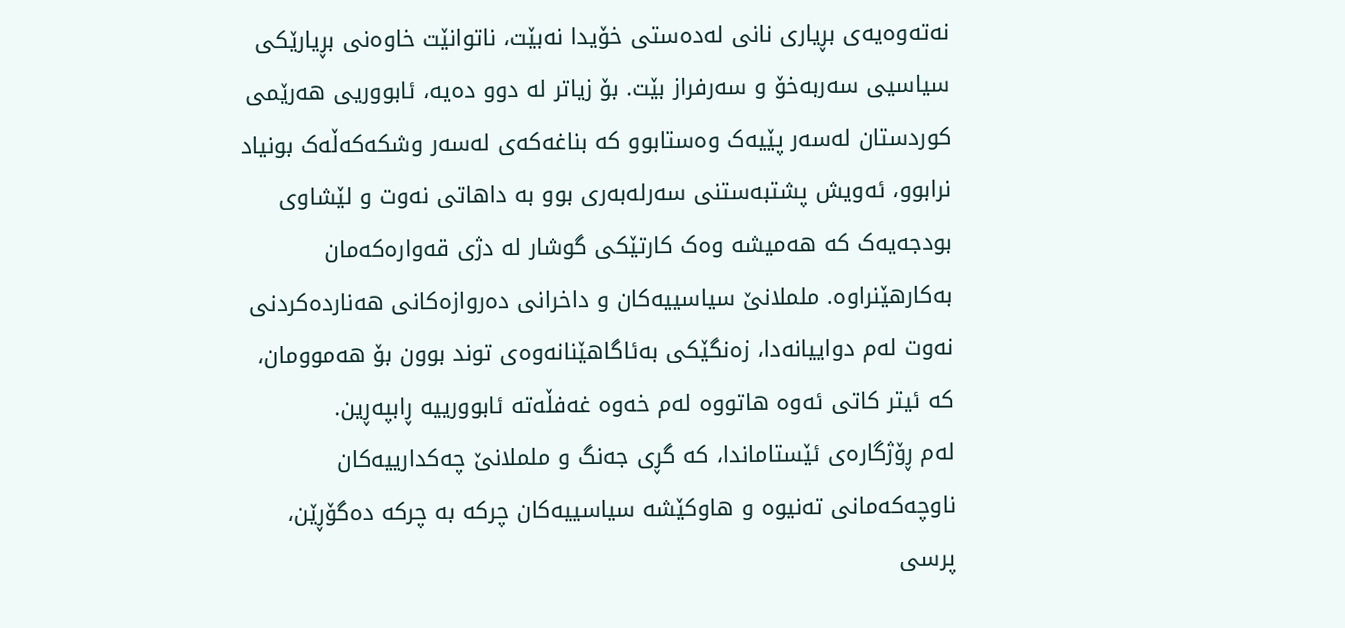نەتەوەیەی بڕیاری نانی لەدەستی خۆیدا نەبێت، ناتوانێت خاوەنی بڕیارێکی سیاسیی سەربەخۆ و سەرفراز بێت. بۆ زیاتر لە دوو دەیە، ئابووریی ھەرێمی کوردستان لەسەر پێیەک وەستابوو کە بناغەکەی لەسەر وشکەکەڵەک بونیاد نرابوو، ئەویش پشتبەستنی سەرلەبەری بوو بە داھاتی نەوت و لێشاوی بودجەیەک کە ھەمیشە وەک کارتێکی گوشار لە دژی قەوارەکەمان بەکارھێنراوە. ململانێ سیاسییەکان و داخرانی دەروازەکانی ھەناردەکردنی نەوت لەم دواییانەدا، زەنگێکی بەئاگاھێنانەوەی توند بوون بۆ ھەموومان، کە ئیتر کاتی ئەوە ھاتووە لەم خەوە غەفڵەتە ئابوورییە ڕابپەڕین.
لەم ڕۆژگارەی ئێستاماندا، کە گڕی جەنگ و ململانێ چەکدارییەکان ناوچەکەمانی تەنیوە و ھاوکێشە سیاسییەکان چرکە بە چرکە دەگۆڕێن، پرسی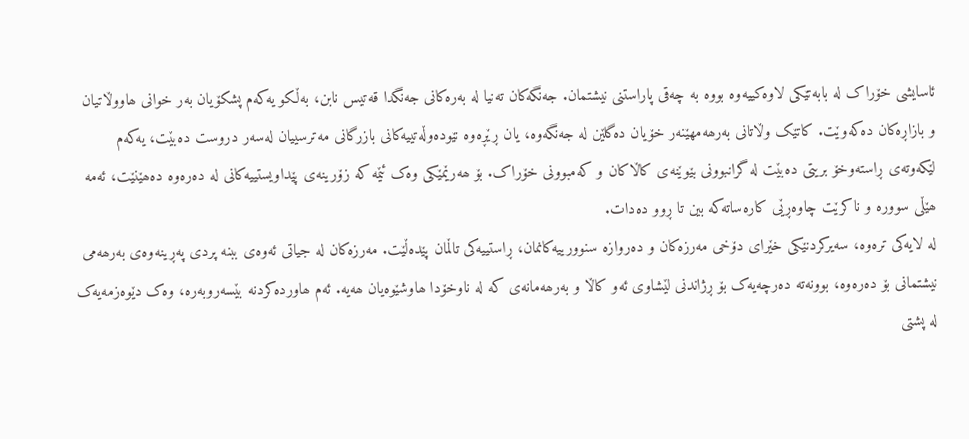ئاسایشی خۆراک لە بابەتێکی لاوەکییەوە بووە بە چەقی پاراستنی نیشتمان. جەنگەکان تەنیا لە بەرەکانی جەنگدا قەتیس نابن، بەڵکو یەکەم پشکۆیان بەر خوانی ھاووڵاتیان و بازاڕەکان دەکەوێت. کاتێک وڵاتانی بەرھەمھێنەر خۆیان دەگلێن لە جەنگەوە، یان ڕێڕەوە نێودەوڵەتییەکانی بازرگانی مەترسییان لەسەر دروست دەبێت، یەکەم لێکەوتەی ڕاستەوخۆ بریتی دەبێت لە گرانبوونی بێوێنەی کاڵاکان و کەمبوونی خۆراک. بۆ ھەرێمێکی وەک ئێمە کە زۆرینەی پێداویستییەکانی لە دەرەوە دەھێنێت، ئەمە ھێڵی سوورە و ناکرێت چاوەڕێی کارەساتەکە بین تا ڕوو دەدات.
لە لایەکی ترەوە، سەیرکردنێکی خێرای دۆخی مەرزەکان و دەروازە سنوورییەکانمان، ڕاستییەکی تاڵمان پێدەڵێت. مەرزەکان لە جیاتی ئەوەی ببنە پردی پەڕینەوەی بەرھەمی نیشتمانی بۆ دەرەوە، بوونەتە دەرچەیەک بۆ ڕژاندنی لێشاوی ئەو کاڵا و بەرھەمانەی کە لە ناوخۆدا ھاوشێوەیان ھەیە. ئەم ھاوردەکردنە بێسەروبەرە، وەک دێوەزمەیەک لە پشتی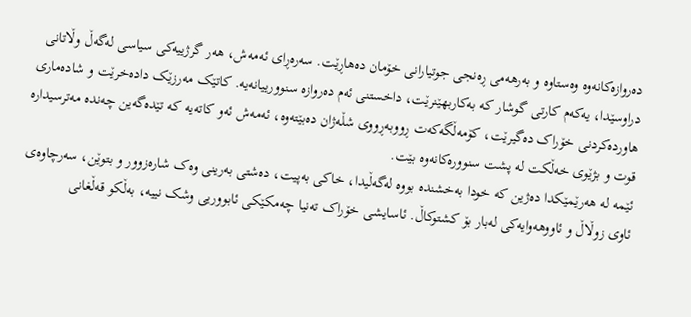دەروازەکانەوە وەستاوە و بەرھەمی ڕەنجی جوتیارانی خۆمان دەھاڕێت. سەرەڕای ئەمەش، ھەر گرژییەکی سیاسی لەگەڵ وڵاتانی دراوسێدا، یەکەم کارتی گوشار کە بەکاربھێنرێت، داخستنی ئەم دەروازە سنوورییانەیە. کاتێک مەرزێک دادەخرێت و شادەماری ھاوردەکردنی خۆراک دەگیرێت، کۆمەڵگەکەت ڕووبەڕووی شڵەژان دەبێتەوە، ئەمەش ئەو کاتەیە کە تێدەگەین چەندە مەترسیدارە قوت و بژێوی خەڵکت لە پشت سنوورەکانەوە بێت.
ئێمە لە ھەرێمێکدا دەژین کە خودا بەخشندە بووە لەگەڵیدا، خاکی بەپیت، دەشتی بەرینی وەک شارەزوور و بتوێن، سەرچاوەی ئاوی زوڵاڵ و ئاووھەوایەکی لەبار بۆ کشتوکاڵ. ئاسایشی خۆراک تەنیا چەمکێکی ئابووریی وشک نییە، بەڵکو قەڵغانی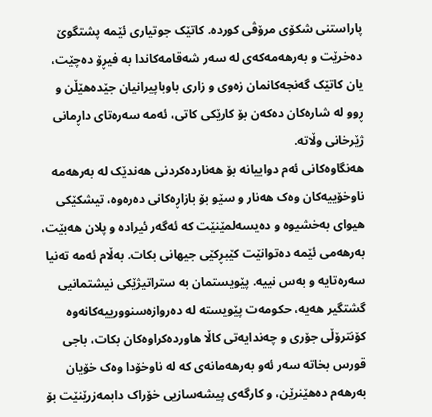پاراستنی شکۆی مرۆڤی کوردە. کاتێک جوتیاری ئێمە پشتگوێ دەخرێت و بەرھەمەکەی لە سەر شەقامەکاندا بە فیڕۆ دەچێت، یان کاتێک گەنجەکانمان زەوی و زاری باوباپیرانیان جێدەھێڵن و ڕوو لە شارەکان دەکەن بۆ کارێکی کاتی، ئەمە سەرەتای داڕمانی ژێرخانی وڵاتە.
ھەنگاوەکانی ئەم دواییانە بۆ ھەناردەکردنی ھەندێک لە بەرھەمە ناوخۆییەکان وەک ھەنار و سێو بۆ بازاڕەکانی دەرەوە، تیشکێکی ھیوای بەخشیوە و دەیسەلمێنێت کە ئەگەر ئیرادە و پلان ھەبێت، بەرھەمی ئێمە دەتوانێت کێبڕکێی جیھانی بکات. بەڵام ئەمە تەنیا سەرەتایە و بەس نییە. پێویستمان بە ستراتیژێکی نیشتمانیی گشتگیر ھەیە، حکومەت پێویستە لە دەروازەسنوورییەکانەوە کۆنترۆڵی جۆری و چەندایەتی کاڵا ھاوردەکراوەکان بکات، باجی قورس بخاتە سەر ئەو بەرھەمانەی کە لە ناوخۆدا وەک خۆیان بەرھەم دەھێنرێن، و کارگەی پیشەسازیی خۆراک دابمەزرێنێت بۆ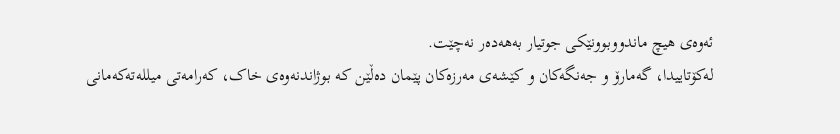ئەوەی ھیچ ماندووبوونێکی جوتیار بەھەدەر نەچێت.
لەکۆتاییدا، گەمارۆ و جەنگەکان و کێشەی مەرزەکان پێمان دەڵێن کە بوژاندنەوەی خاک، کەرامەتی میللەتەکەمانی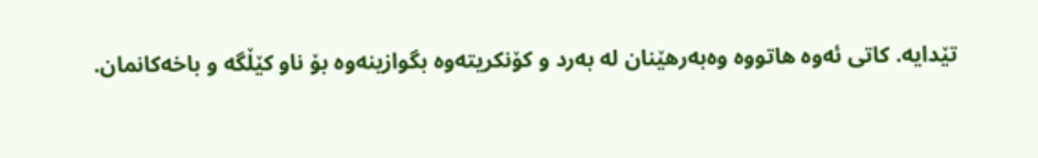تێدایە. کاتی ئەوە ھاتووە وەبەرھێنان لە بەرد و کۆنکریتەوە بگوازینەوە بۆ ناو کێڵگە و باخەکانمان.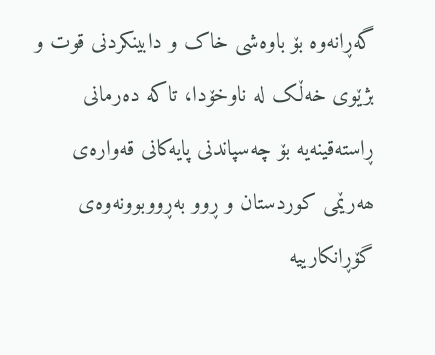گەڕانەوە بۆ باوەشی خاک و دابینکردنی قوت و بژێوی خەڵک لە ناوخۆدا، تاکە دەرمانی ڕاستەقینەیە بۆ چەسپاندنی پایەکانی قەوارەی ھەرێمی کوردستان و ڕوو بەڕووبوونەوەی گۆڕانکارییە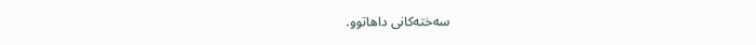سەختەکانی داھاتوو.